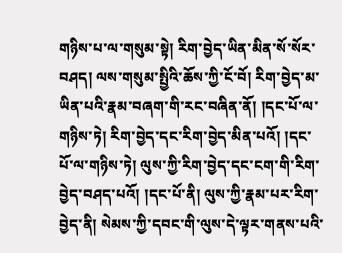གཉིས་པ་ལ་གསུམ་སྟེ། རིག་བྱེད་ཡིན་མིན་སོ་སོར་བཤད། ལས་གསུམ་སྤྱིའི་ཆོས་ཀྱི་ངོ་བོ། རིག་བྱེད་མ་ཡིན་པའི་རྣམ་བཞག་གི་རང་བཞིན་ནོ། །དང་པོ་ལ་གཉིས་ཏེ། རིག་བྱེད་དང་རིག་བྱེད་མིན་པའོ། །དང་པོ་ལ་གཉིས་ཏེ། ལུས་ཀྱི་རིག་བྱེད་དང་ངག་གི་རིག་བྱེད་བཤད་པའོ། །དང་པོ་ནི། ལུས་ཀྱི་རྣམ་པར་རིག་བྱེད་ནི། སེམས་ཀྱི་དབང་གི་ལུས་དེ་ལྟར་གནས་པའི་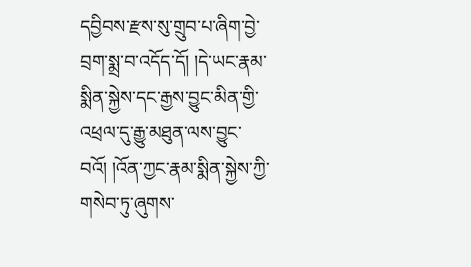དབྱིབས་རྫས་སུ་གྲུབ་པ་ཞིག་བྱེ་བྲག་སྨྲ་བ་འདོད་དོ། །དེ་ཡང་རྣམ་སྨིན་སྐྱེས་དང་རྒྱས་བྱུང་མིན་གྱི་འཕྲལ་དུ་རྒྱུ་མཐུན་ལས་བྱུང་བའོ། །འོན་ཀྱང་རྣམ་སྨིན་སྐྱེས་ཀྱི་གསེབ་ཏུ་ཞུགས་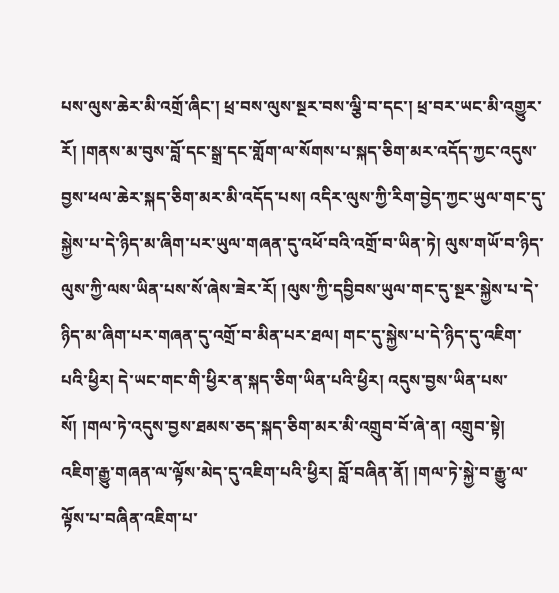པས་ལུས་ཆེར་མི་འགྲོ་ཞིང་། ཕྲ་བས་ལུས་སྔར་བས་ལྕི་བ་དང་། ཕྲ་བར་ཡང་མི་འགྱུར་རོ། །གནས་མ་བུས་བློ་དང་སྒྲ་དང་གློག་ལ་སོགས་པ་སྐད་ཅིག་མར་འདོད་ཀྱང་འདུས་བྱས་ཕལ་ཆེར་སྐད་ཅིག་མར་མི་འདོད་པས། འདིར་ལུས་ཀྱི་རིག་བྱེད་ཀྱང་ཡུལ་གང་དུ་སྐྱེས་པ་དེ་ཉིད་མ་ཞིག་པར་ཡུལ་གཞན་དུ་འཕོ་བའི་འགྲོ་བ་ཡིན་ཏེ། ལུས་གཡོ་བ་ཉིད་ལུས་ཀྱི་ལས་ཡིན་པས་སོ་ཞེས་ཟེར་རོ། །ལུས་ཀྱི་དབྱིབས་ཡུལ་གང་དུ་སྔར་སྐྱེས་པ་དེ་ཉིད་མ་ཞིག་པར་གཞན་དུ་འགྲོ་བ་མིན་པར་ཐལ། གང་དུ་སྐྱེས་པ་དེ་ཉིད་དུ་འཇིག་པའི་ཕྱིར། དེ་ཡང་གང་གི་ཕྱིར་ན་སྐད་ཅིག་ཡིན་པའི་ཕྱིར། འདུས་བྱས་ཡིན་པས་སོ། །གལ་ཏེ་འདུས་བྱས་ཐམས་ཅད་སྐད་ཅིག་མར་མི་འགྲུབ་བོ་ཞེ་ན། འགྲུབ་སྟེ། འཇིག་རྒྱུ་གཞན་ལ་ལྟོས་མེད་དུ་འཇིག་པའི་ཕྱིར། བློ་བཞིན་ནོ། །གལ་ཏེ་སྐྱེ་བ་རྒྱུ་ལ་ལྟོས་པ་བཞིན་འཇིག་པ་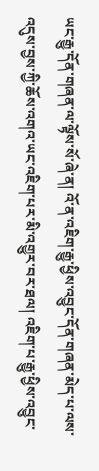ཡང་རྒྱུ་དོན་གཞན་ལ་ལྟོས་སོ་ཞེ་ན། འོ་ན་འཇིག་རྒྱུ་ཕྱིས་འབྱུང་དོན་གཞན་མེད་པ་ལས་འདུས་བྱས་ཀྱི་ཆོས་འགའ་ཡང་འཇིག་པར་མི་འགྱུར་བར་ཐལ། འཇིག་པ་རྒྱུ་ཕྱིས་འབྱུང་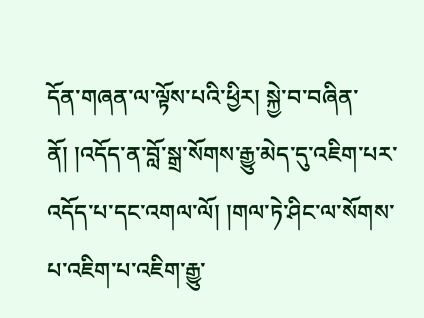དོན་གཞན་ལ་ལྟོས་པའི་ཕྱིར། སྐྱེ་བ་བཞིན་ནོ། །འདོད་ན་བློ་སྒྲ་སོགས་རྒྱུ་མེད་དུ་འཇིག་པར་འདོད་པ་དང་འགལ་ལོ། །གལ་ཏེ་ཤིང་ལ་སོགས་པ་འཇིག་པ་འཇིག་རྒྱུ་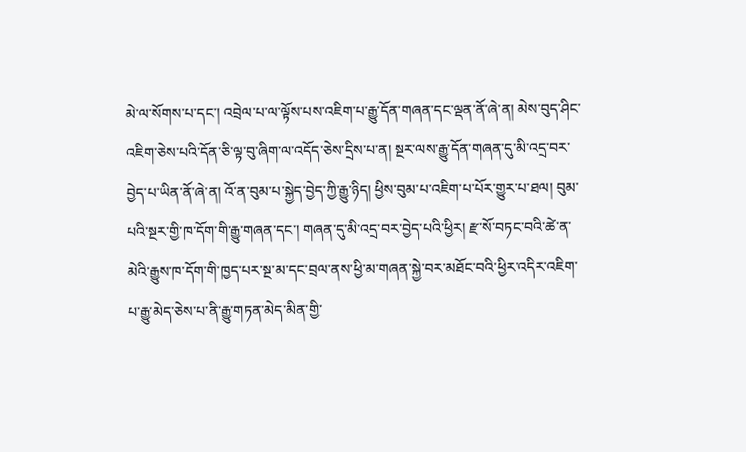མེ་ལ་སོགས་པ་དང་། འབྲེལ་པ་ལ་ལྟོས་པས་འཇིག་པ་རྒྱུ་དོན་གཞན་དང་ལྡན་ནོ་ཞེ་ན། མེས་བུད་ཤིང་འཇིག་ཅེས་པའི་དོན་ཅི་ལྟ་བུ་ཞིག་ལ་འདོད་ཅེས་དྲིས་པ་ན། སྔར་ལས་རྒྱུ་དོན་གཞན་དུ་མི་འདྲ་བར་བྱེད་པ་ཡིན་ནོ་ཞེ་ན། འོ་ན་བུམ་པ་སྐྱེད་བྱེད་ཀྱི་རྒྱུ་ཉིད། ཕྱིས་བུམ་པ་འཇིག་པ་པོར་གྱུར་པ་ཐལ། བུམ་པའི་སྔར་གྱི་ཁ་དོག་གི་རྒྱུ་གཞན་དང་། གཞན་དུ་མི་འདྲ་བར་བྱེད་པའི་ཕྱིར། རྫ་སོ་བཏང་བའི་ཚེ་ན་མེའི་རྒྱུས་ཁ་དོག་གི་ཁྱད་པར་སྔ་མ་དང་བྲལ་ནས་ཕྱི་མ་གཞན་སྐྱེ་བར་མཐོང་བའི་ཕྱིར་འདིར་འཇིག་པ་རྒྱུ་མེད་ཅེས་པ་ནི་རྒྱུ་གཏན་མེད་མིན་གྱི་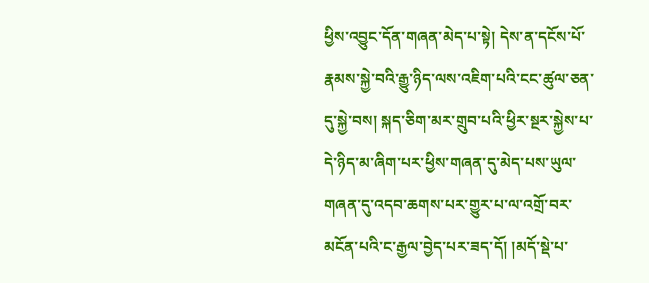ཕྱིས་འབྱུང་དོན་གཞན་མེད་པ་སྟེ། དེས་ན་དངོས་པོ་རྣམས་སྐྱེ་བའི་རྒྱུ་ཉིད་ལས་འཇིག་པའི་ངང་ཚུལ་ཅན་དུ་སྐྱེ་བས། སྐད་ཅིག་མར་གྲུབ་པའི་ཕྱིར་སྔར་སྐྱེས་པ་དེ་ཉིད་མ་ཞིག་པར་ཕྱིས་གཞན་དུ་མེད་པས་ཡུལ་གཞན་དུ་འདབ་ཆགས་པར་གྱུར་པ་ལ་འགྲོ་བར་མངོན་པའི་ང་རྒྱལ་བྱེད་པར་ཟད་དོ། །མདོ་སྡེ་པ་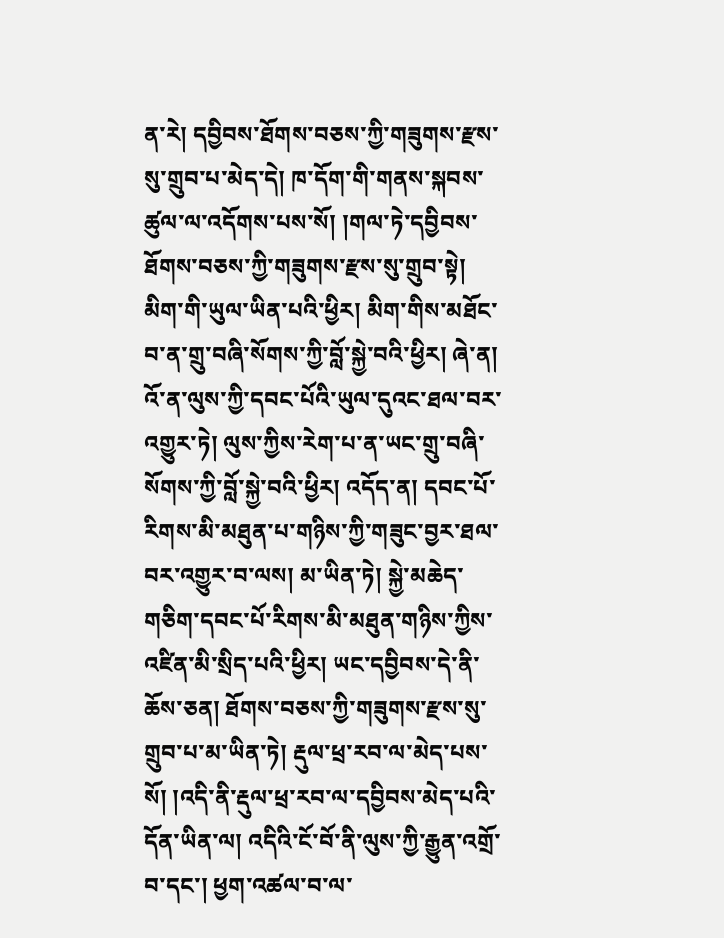ན་རེ། དབྱིབས་ཐོགས་བཅས་ཀྱི་གཟུགས་རྫས་སུ་གྲུབ་པ་མེད་དེ། ཁ་དོག་གི་གནས་སྐབས་ཚུལ་ལ་འདོགས་པས་སོ། །གལ་ཏེ་དབྱིབས་ཐོགས་བཅས་ཀྱི་གཟུགས་རྫས་སུ་གྲུབ་སྟེ། མིག་གི་ཡུལ་ཡིན་པའི་ཕྱིར། མིག་གིས་མཐོང་བ་ན་གྲུ་བཞི་སོགས་ཀྱི་བློ་སྐྱེ་བའི་ཕྱིར། ཞེ་ན། འོ་ན་ལུས་ཀྱི་དབང་པོའི་ཡུལ་དུའང་ཐལ་བར་འགྱུར་ཏེ། ལུས་ཀྱིས་རེག་པ་ན་ཡང་གྲུ་བཞི་སོགས་ཀྱི་བློ་སྐྱེ་བའི་ཕྱིར། འདོད་ན། དབང་པོ་རིགས་མི་མཐུན་པ་གཉིས་ཀྱི་གཟུང་བྱར་ཐལ་བར་འགྱུར་བ་ལས། མ་ཡིན་ཏེ། སྐྱེ་མཆེད་གཅིག་དབང་པོ་རིགས་མི་མཐུན་གཉིས་ཀྱིས་འཛིན་མི་སྲིད་པའི་ཕྱིར། ཡང་དབྱིབས་དེ་ནི་ཆོས་ཅན། ཐོགས་བཅས་ཀྱི་གཟུགས་རྫས་སུ་གྲུབ་པ་མ་ཡིན་ཏེ། རྡུལ་ཕྲ་རབ་ལ་མེད་པས་སོ། །འདི་ནི་རྡུལ་ཕྲ་རབ་ལ་དབྱིབས་མེད་པའི་དོན་ཡིན་ལ། འདིའི་ངོ་བོ་ནི་ལུས་ཀྱི་རྒྱུན་འགྲོ་བ་དང་། ཕྱག་འཚལ་བ་ལ་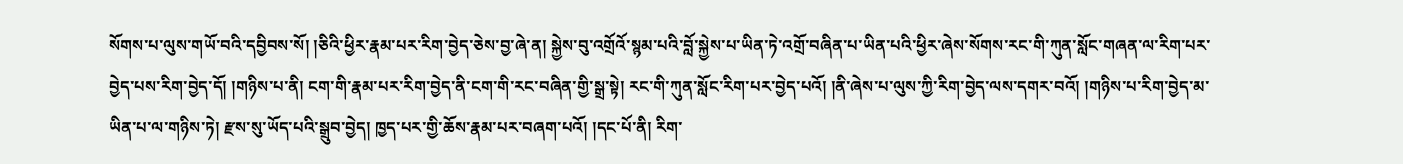སོགས་པ་ལུས་གཡོ་བའི་དབྱིབས་སོ། །ཅིའི་ཕྱིར་རྣམ་པར་རིག་བྱེད་ཅེས་བྱ་ཞེ་ན། སྐྱེས་བུ་འགྲོའོ་སྙམ་པའི་བློ་སྐྱེས་པ་ཡིན་ཏེ་འགྲོ་བཞིན་པ་ཡིན་པའི་ཕྱིར་ཞེས་སོགས་རང་གི་ཀུན་སློང་གཞན་ལ་རིག་པར་བྱེད་པས་རིག་བྱེད་དོ། །གཉིས་པ་ནི། ངག་གི་རྣམ་པར་རིག་བྱེད་ནི་ངག་གི་རང་བཞིན་གྱི་སྒྲ་སྟེ། རང་གི་ཀུན་སློང་རིག་པར་བྱེད་པའོ། །ནི་ཞེས་པ་ལུས་ཀྱི་རིག་བྱེད་ལས་དགར་བའོ། །གཉིས་པ་རིག་བྱེད་མ་ཡིན་པ་ལ་གཉིས་ཏེ། རྫས་སུ་ཡོད་པའི་སྒྲུབ་བྱེད། ཁྱད་པར་གྱི་ཆོས་རྣམ་པར་བཞག་པའོ། །དང་པོ་ནི། རིག་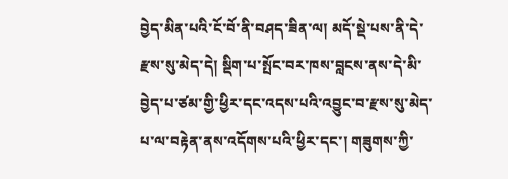བྱེད་མིན་པའི་ངོ་བོ་ནི་བཤད་ཟིན་ལ། མདོ་སྡེ་པས་ནི་དེ་རྫས་སུ་མེད་དེ། སྡིག་པ་སྤོང་བར་ཁས་བླངས་ནས་དེ་མི་བྱེད་པ་ཙམ་གྱི་ཕྱིར་དང་འདས་པའི་འབྱུང་བ་རྫས་སུ་མེད་པ་ལ་བརྟེན་ནས་འདོགས་པའི་ཕྱིར་དང་། གཟུགས་ཀྱི་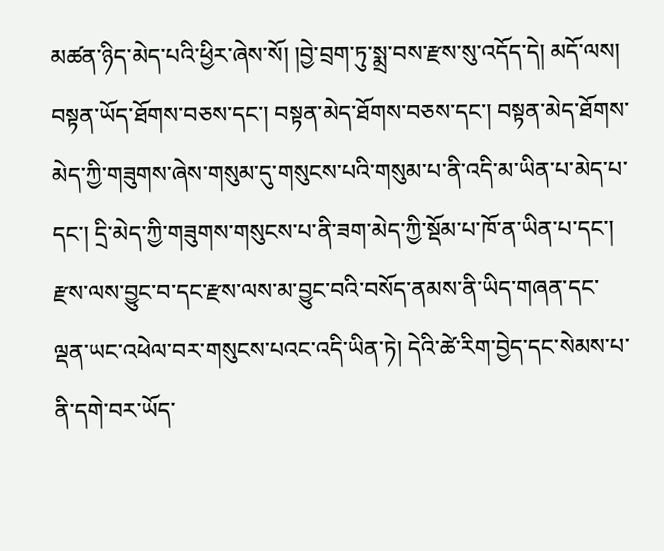མཚན་ཉིད་མེད་པའི་ཕྱིར་ཞེས་སོ། །བྱེ་བྲག་ཏུ་སྨྲ་བས་རྫས་སུ་འདོད་དེ། མདོ་ལས། བསྟན་ཡོད་ཐོགས་བཅས་དང་། བསྟན་མེད་ཐོགས་བཅས་དང་། བསྟན་མེད་ཐོགས་མེད་ཀྱི་གཟུགས་ཞེས་གསུམ་དུ་གསུངས་པའི་གསུམ་པ་ནི་འདི་མ་ཡིན་པ་མེད་པ་དང་། དྲི་མེད་ཀྱི་གཟུགས་གསུངས་པ་ནི་ཟག་མེད་ཀྱི་སྡོམ་པ་ཁོ་ན་ཡིན་པ་དང་། རྫས་ལས་བྱུང་བ་དང་རྫས་ལས་མ་བྱུང་བའི་བསོད་ནམས་ནི་ཡིད་གཞན་དང་ལྡན་ཡང་འཕེལ་བར་གསུངས་པའང་འདི་ཡིན་ཏེ། དེའི་ཚེ་རིག་བྱེད་དང་སེམས་པ་ནི་དགེ་བར་ཡོད་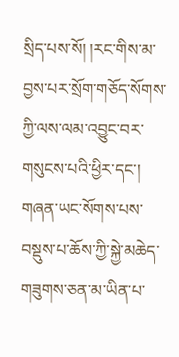སྲིད་པས་སོ། །རང་གིས་མ་བྱས་པར་སྲོག་གཅོད་སོགས་ཀྱི་ལས་ལམ་འབྱུང་བར་གསུངས་པའི་ཕྱིར་དང་། གཞན་ཡང་སོགས་པས་བསྡུས་པ་ཆོས་ཀྱི་སྐྱེ་མཆེད་གཟུགས་ཅན་མ་ཡིན་པ་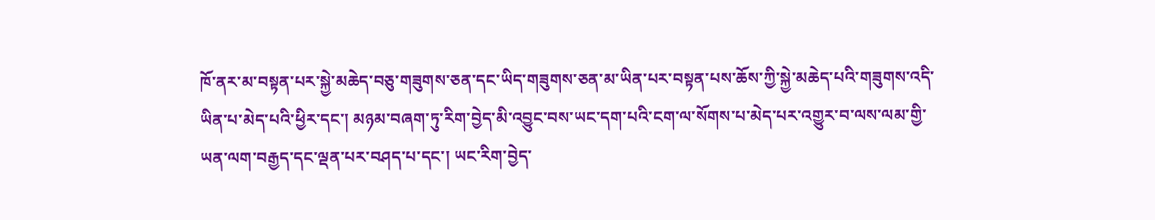ཁོ་ནར་མ་བསྟན་པར་སྐྱེ་མཆེད་བཅུ་གཟུགས་ཅན་དང་ཡིད་གཟུགས་ཅན་མ་ཡིན་པར་བསྟན་པས་ཆོས་ཀྱི་སྐྱེ་མཆེད་པའི་གཟུགས་འདི་ཡིན་པ་མེད་པའི་ཕྱིར་དང་། མཉམ་བཞག་ཏུ་རིག་བྱེད་མི་འབྱུང་བས་ཡང་དག་པའི་ངག་ལ་སོགས་པ་མེད་པར་འགྱུར་བ་ལས་ལམ་གྱི་ཡན་ལག་བརྒྱད་དང་ལྡན་པར་བཤད་པ་དང་། ཡང་རིག་བྱེད་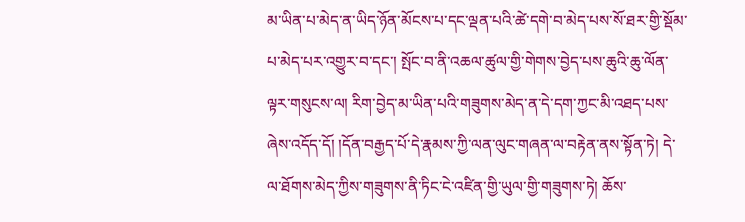མ་ཡིན་པ་མེད་ན་ཡིད་ཉོན་མོངས་པ་དང་ལྡན་པའི་ཚེ་དགེ་བ་མེད་པས་སོ་ཐར་གྱི་སྡོམ་པ་མེད་པར་འགྱུར་བ་དང་། སྤོང་བ་ནི་འཆལ་ཚུལ་གྱི་གེགས་བྱེད་པས་ཆུའི་ཆུ་ལོན་ལྟར་གསུངས་ལ། རིག་བྱེད་མ་ཡིན་པའི་གཟུགས་མེད་ན་དེ་དག་ཀྱང་མི་འཐད་པས་ཞེས་འདོད་དོ། །དོན་བརྒྱད་པོ་དེ་རྣམས་ཀྱི་ལན་ལུང་གཞན་ལ་བརྟེན་ནས་སྟོན་ཏེ། དེ་ལ་ཐོགས་མེད་ཀྱིས་གཟུགས་ནི་ཏིང་ངེ་འཛིན་གྱི་ཡུལ་གྱི་གཟུགས་ཏེ། ཆོས་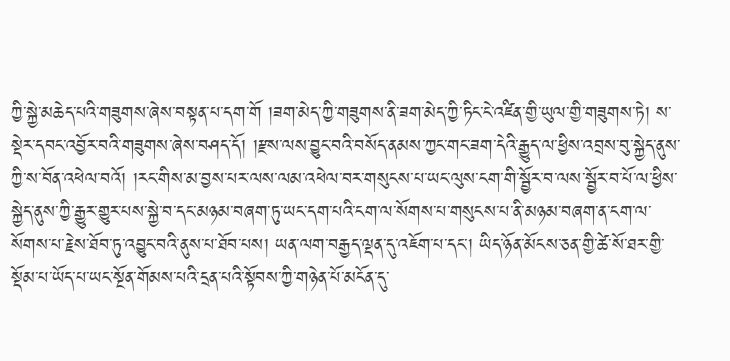ཀྱི་སྐྱེ་མཆེད་པའི་གཟུགས་ཞེས་བསྟན་པ་དག་གོ །ཟག་མེད་ཀྱི་གཟུགས་ནི་ཟག་མེད་ཀྱི་ཏིང་ངེ་འཛིན་གྱི་ཡུལ་གྱི་གཟུགས་ཏེ། ས་སྡེར་དབང་འབྱོར་བའི་གཟུགས་ཞེས་བཤད་དོ། །རྫས་ལས་བྱུང་བའི་བསོད་ནམས་ཀྱང་གང་ཟག་དེའི་རྒྱུད་ལ་ཕྱིས་འབྲས་བུ་སྐྱེད་ནུས་ཀྱི་ས་བོན་འཕེལ་བའོ། །རང་གིས་མ་བྱས་པར་ལས་ལམ་འཕེལ་བར་གསུངས་པ་ཡང་ལུས་ངག་གི་སྦྱོར་བ་ལས་སྦྱོར་བ་པོ་ལ་ཕྱིས་སྐྱེད་ནུས་ཀྱི་རྒྱུར་གྱུར་པས་སྐྱེ་བ་དང་མཉམ་བཞག་ཏུ་ཡང་དག་པའི་ངག་ལ་སོགས་པ་གསུངས་པ་ནི་མཉམ་བཞག་ན་ངག་ལ་སོགས་པ་རྗེས་ཐོབ་ཏུ་འབྱུང་བའི་ནུས་པ་ཐོབ་པས། ཡན་ལག་བརྒྱད་ལྡན་དུ་འཇོག་པ་དང་། ཡིད་ཉོན་མོངས་ཅན་གྱི་ཚེ་སོ་ཐར་གྱི་སྡོམ་པ་ཡོད་པ་ཡང་སྔོན་གོམས་པའི་དྲན་པའི་སྟོབས་ཀྱི་གཉེན་པོ་མངོན་དུ་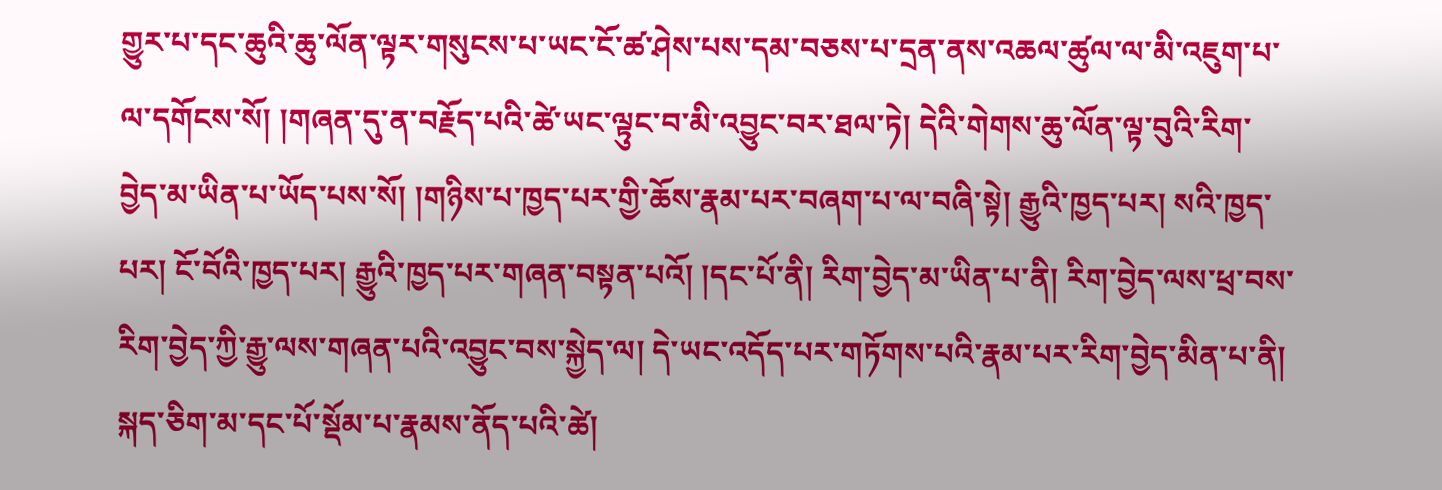གྱུར་པ་དང་ཆུའི་ཆུ་ལོན་ལྟར་གསུངས་པ་ཡང་ངོ་ཚ་ཤེས་པས་དམ་བཅས་པ་དྲན་ནས་འཆལ་ཚུལ་ལ་མི་འཇུག་པ་ལ་དགོངས་སོ། །གཞན་དུ་ན་བརྗོད་པའི་ཚེ་ཡང་ལྟུང་བ་མི་འབྱུང་བར་ཐལ་ཏེ། དེའི་གེགས་ཆུ་ལོན་ལྟ་བུའི་རིག་བྱེད་མ་ཡིན་པ་ཡོད་པས་སོ། །གཉིས་པ་ཁྱད་པར་གྱི་ཆོས་རྣམ་པར་བཞག་པ་ལ་བཞི་སྟེ། རྒྱུའི་ཁྱད་པར། སའི་ཁྱད་པར། ངོ་བོའི་ཁྱད་པར། རྒྱུའི་ཁྱད་པར་གཞན་བསྟན་པའོ། །དང་པོ་ནི། རིག་བྱེད་མ་ཡིན་པ་ནི། རིག་བྱེད་ལས་ཕྲ་བས་རིག་བྱེད་ཀྱི་རྒྱུ་ལས་གཞན་པའི་འབྱུང་བས་སྐྱེད་ལ། དེ་ཡང་འདོད་པར་གཏོགས་པའི་རྣམ་པར་རིག་བྱེད་མིན་པ་ནི། སྐད་ཅིག་མ་དང་པོ་སྡོམ་པ་རྣམས་ནོད་པའི་ཚེ།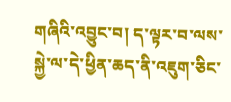གཞིའི་འབྱུང་བ། ད་ལྟར་བ་ལས་སྐྱེ་ལ་དེ་ཕྱིན་ཆད་ནི་འཇུག་ཅིང་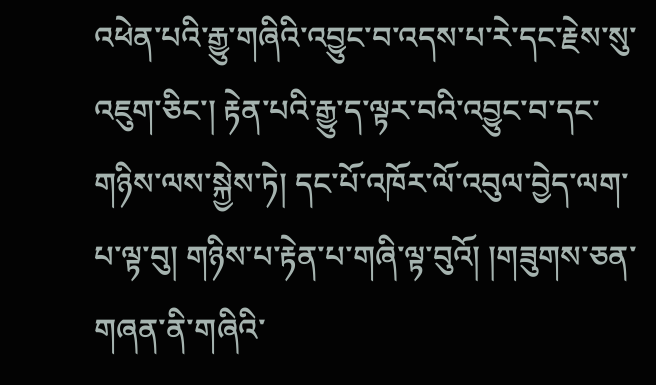འཕེན་པའི་རྒྱུ་གཞིའི་འབྱུང་བ་འདས་པ་རེ་དང་རྗེས་སུ་འཇུག་ཅིང་། རྟེན་པའི་རྒྱུ་ད་ལྟར་བའི་འབྱུང་བ་དང་གཉིས་ལས་སྐྱེས་ཏེ། དང་པོ་འཁོར་ལོ་འབུལ་བྱེད་ལག་པ་ལྟ་བུ། གཉིས་པ་རྟེན་པ་གཞི་ལྟ་བུའོ། །གཟུགས་ཅན་གཞན་ནི་གཞིའི་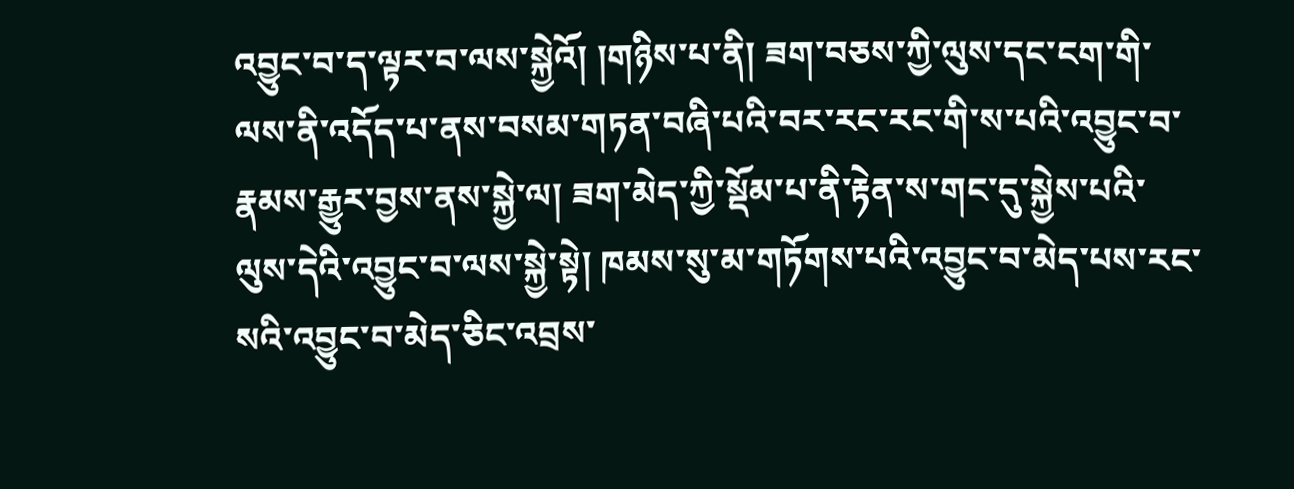འབྱུང་བ་ད་ལྟར་བ་ལས་སྐྱེའོ། །གཉིས་པ་ནི། ཟག་བཅས་ཀྱི་ལུས་དང་ངག་གི་ལས་ནི་འདོད་པ་ནས་བསམ་གཏན་བཞི་པའི་བར་རང་རང་གི་ས་པའི་འབྱུང་བ་རྣམས་རྒྱུར་བྱས་ནས་སྐྱེ་ལ། ཟག་མེད་ཀྱི་སྡོམ་པ་ནི་རྟེན་ས་གང་དུ་སྐྱེས་པའི་ལུས་དེའི་འབྱུང་བ་ལས་སྐྱེ་སྟེ། ཁམས་སུ་མ་གཏོགས་པའི་འབྱུང་བ་མེད་པས་རང་སའི་འབྱུང་བ་མེད་ཅིང་འབྲས་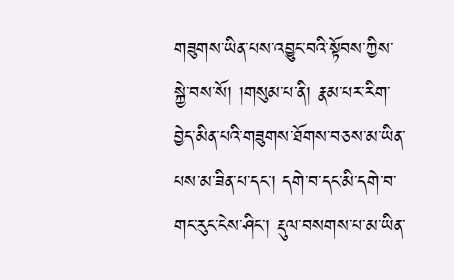གཟུགས་ཡིན་པས་འབྱུང་བའི་སྟོབས་ཀྱིས་སྐྱེ་བས་སོ། །གསུམ་པ་ནི། རྣམ་པར་རིག་བྱེད་མིན་པའི་གཟུགས་ཐོགས་བཅས་མ་ཡིན་པས་མ་ཟིན་པ་དང་། དགེ་བ་དང་མི་དགེ་བ་གང་རུང་ངེས་ཤིང་། རྡུལ་བསགས་པ་མ་ཡིན་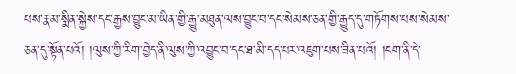པས་རྣམ་སྨིན་སྐྱེས་དང་རྒྱས་བྱུང་མ་ཡིན་གྱི་རྒྱུ་མཐུན་ལས་བྱུང་བ་དང་སེམས་ཅན་གྱི་རྒྱུད་དུ་གཏོགས་པས་སེམས་ཅན་དུ་སྟོན་པའོ། །ལུས་ཀྱི་རིག་བྱེད་ནི་ལུས་ཀྱི་འབྱུང་བ་དང་ཐ་མི་དད་པར་འཇུག་པས་ཟིན་པའོ། །ངག་ནི་དེ་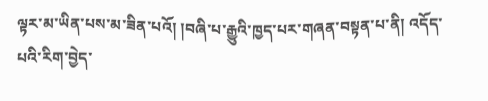ལྟར་མ་ཡིན་པས་མ་ཟིན་པའོ། །བཞི་པ་རྒྱུའི་ཁྱད་པར་གཞན་བསྟན་པ་ནི། འདོད་པའི་རིག་བྱེད་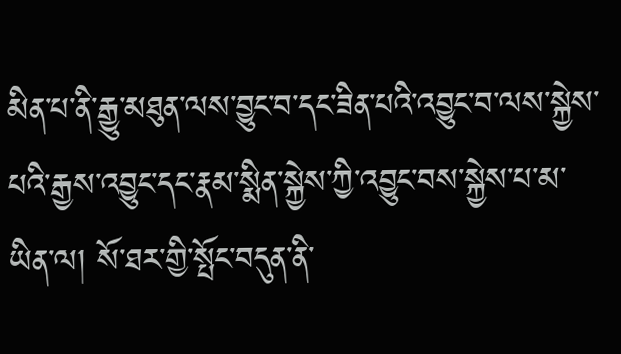མིན་པ་ནི་རྒྱུ་མཐུན་ལས་བྱུང་བ་དང་ཟིན་པའི་འབྱུང་བ་ལས་སྐྱེས་པའི་རྒྱས་འབྱུང་དང་རྣམ་སྨིན་སྐྱེས་ཀྱི་འབྱུང་བས་སྐྱེས་པ་མ་ཡིན་ལ། སོ་ཐར་གྱི་སྤོང་བདུན་ནི་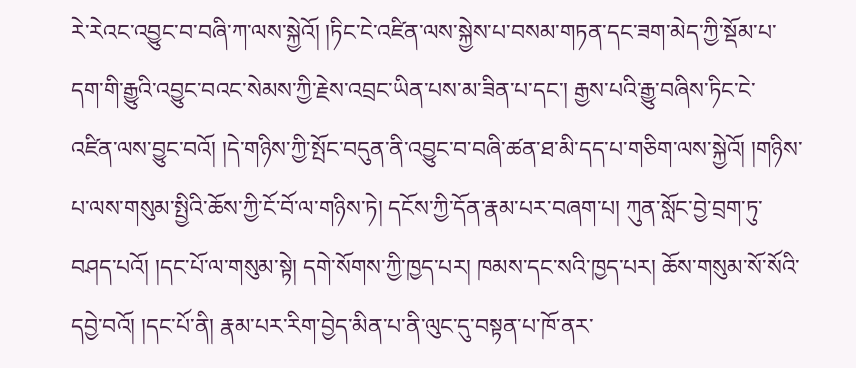རེ་རེའང་འབྱུང་བ་བཞི་ཀ་ལས་སྐྱེའོ། །ཏིང་ངེ་འཛིན་ལས་སྐྱེས་པ་བསམ་གཏན་དང་ཟག་མེད་ཀྱི་སྡོམ་པ་དག་གི་རྒྱུའི་འབྱུང་བའང་སེམས་ཀྱི་རྗེས་འབྲང་ཡིན་པས་མ་ཟིན་པ་དང་། རྒྱས་པའི་རྒྱུ་བཞིས་ཏིང་ངེ་འཛིན་ལས་བྱུང་བའོ། །དེ་གཉིས་ཀྱི་སྤོང་བདུན་ནི་འབྱུང་བ་བཞི་ཚན་ཐ་མི་དད་པ་གཅིག་ལས་སྐྱེའོ། །གཉིས་པ་ལས་གསུམ་སྤྱིའི་ཆོས་ཀྱི་ངོ་བོ་ལ་གཉིས་ཏེ། དངོས་ཀྱི་དོན་རྣམ་པར་བཞག་པ། ཀུན་སློང་བྱེ་བྲག་ཏུ་བཤད་པའོ། །དང་པོ་ལ་གསུམ་སྟེ། དགེ་སོགས་ཀྱི་ཁྱད་པར། ཁམས་དང་སའི་ཁྱད་པར། ཆོས་གསུམ་སོ་སོའི་དབྱེ་བའོ། །དང་པོ་ནི། རྣམ་པར་རིག་བྱེད་མིན་པ་ནི་ལུང་དུ་བསྟན་པ་ཁོ་ནར་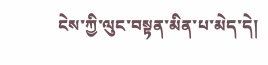ངེས་ཀྱི་ལུང་བསྟན་མིན་པ་མེད་དེ།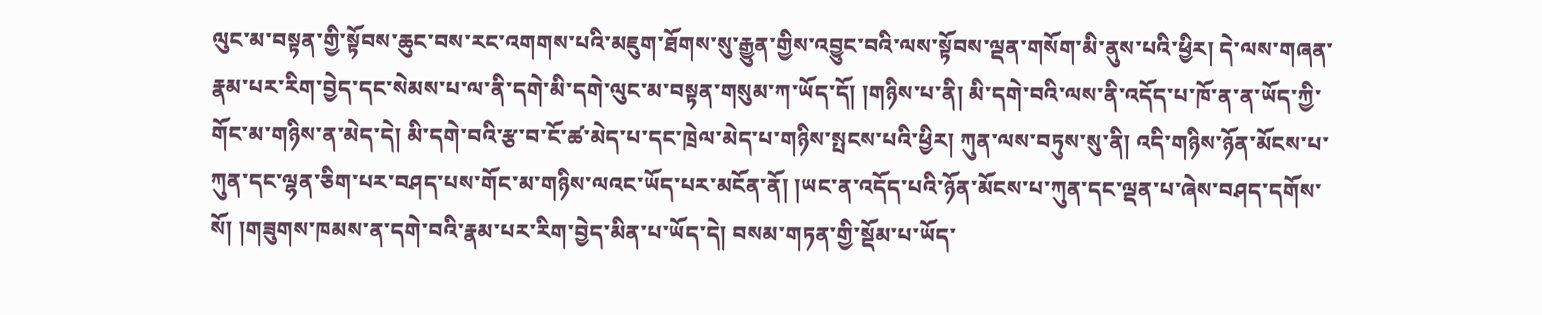ལུང་མ་བསྟན་གྱི་སྟོབས་ཆུང་བས་རང་འགགས་པའི་མཇུག་ཐོགས་སུ་རྒྱུན་གྱིས་འབྱུང་བའི་ལས་སྟོབས་ལྡན་གསོག་མི་ནུས་པའི་ཕྱིར། དེ་ལས་གཞན་རྣམ་པར་རིག་བྱེད་དང་སེམས་པ་ལ་ནི་དགེ་མི་དགེ་ལུང་མ་བསྟན་གསུམ་ཀ་ཡོད་དོ། །གཉིས་པ་ནི། མི་དགེ་བའི་ལས་ནི་འདོད་པ་ཁོ་ན་ན་ཡོད་ཀྱི་གོང་མ་གཉིས་ན་མེད་དེ། མི་དགེ་བའི་རྩ་བ་ངོ་ཚ་མེད་པ་དང་ཁྲེལ་མེད་པ་གཉིས་སྤངས་པའི་ཕྱིར། ཀུན་ལས་བཏུས་སུ་ནི། འདི་གཉིས་ཉོན་མོངས་པ་ཀུན་དང་ལྷན་ཅིག་པར་བཤད་པས་གོང་མ་གཉིས་ལའང་ཡོད་པར་མངོན་ནོ། །ཡང་ན་འདོད་པའི་ཉོན་མོངས་པ་ཀུན་དང་ལྡན་པ་ཞེས་བཤད་དགོས་སོ། །གཟུགས་ཁམས་ན་དགེ་བའི་རྣམ་པར་རིག་བྱེད་མིན་པ་ཡོད་དེ། བསམ་གཏན་གྱི་སྡོམ་པ་ཡོད་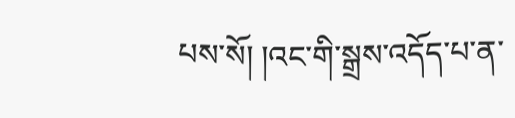པས་སོ། །འང་གི་སྒྲས་འདོད་པ་ན་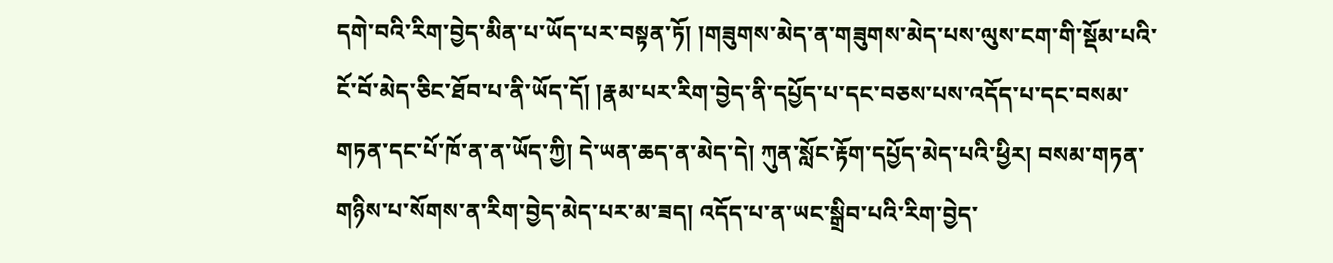དགེ་བའི་རིག་བྱེད་མིན་པ་ཡོད་པར་བསྟན་ཏོ། །གཟུགས་མེད་ན་གཟུགས་མེད་པས་ལུས་ངག་གི་སྡོམ་པའི་ངོ་བོ་མེད་ཅིང་ཐོབ་པ་ནི་ཡོད་དོ། །རྣམ་པར་རིག་བྱེད་ནི་དཔྱོད་པ་དང་བཅས་པས་འདོད་པ་དང་བསམ་གཏན་དང་པོ་ཁོ་ན་ན་ཡོད་ཀྱི། དེ་ཡན་ཆད་ན་མེད་དེ། ཀུན་སློང་རྟོག་དཔྱོད་མེད་པའི་ཕྱིར། བསམ་གཏན་གཉིས་པ་སོགས་ན་རིག་བྱེད་མེད་པར་མ་ཟད། འདོད་པ་ན་ཡང་སྒྲིབ་པའི་རིག་བྱེད་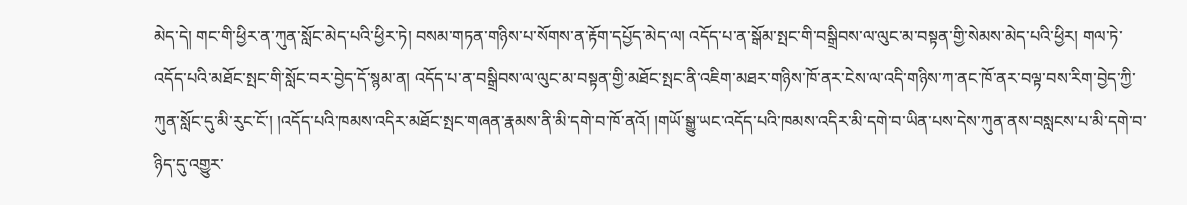མེད་དེ། གང་གི་ཕྱིར་ན་ཀུན་སློང་མེད་པའི་ཕྱིར་ཏེ། བསམ་གཏན་གཉིས་པ་སོགས་ན་རྟོག་དཔྱོད་མེད་ལ། འདོད་པ་ན་སྒོམ་སྤང་གི་བསྒྲིབས་ལ་ལུང་མ་བསྟན་གྱི་སེམས་མེད་པའི་ཕྱིར། གལ་ཏེ་འདོད་པའི་མཐོང་སྤང་གི་སློང་བར་བྱེད་དོ་སྙམ་ན། འདོད་པ་ན་བསྒྲིབས་ལ་ལུང་མ་བསྟན་གྱི་མཐོང་སྤང་ནི་འཇིག་མཐར་གཉིས་ཁོ་ནར་ངེས་ལ་འདི་གཉིས་ཀ་ནང་ཁོ་ནར་བལྟ་བས་རིག་བྱེད་ཀྱི་ཀུན་སློང་དུ་མི་རུང་ངོ་། །འདོད་པའི་ཁམས་འདིར་མཐོང་སྤང་གཞན་རྣམས་ནི་མི་དགེ་བ་ཁོ་ནའོ། །གཡོ་སྒྱུ་ཡང་འདོད་པའི་ཁམས་འདིར་མི་དགེ་བ་ཡིན་པས་དེས་ཀུན་ནས་བསླངས་པ་མི་དགེ་བ་ཉིད་དུ་འགྱུར་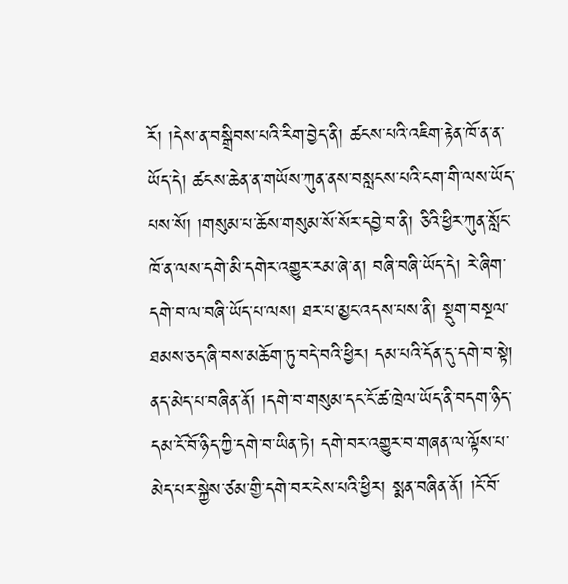རོ། །དེས་ན་བསྒྲིབས་པའི་རིག་བྱེད་ནི། ཚངས་པའི་འཇིག་རྟེན་ཁོ་ན་ན་ཡོད་དེ། ཚངས་ཆེན་ན་གཡོས་ཀུན་ནས་བསླངས་པའི་ངག་གི་ལས་ཡོད་པས་སོ། །གསུམ་པ་ཆོས་གསུམ་སོ་སོར་དབྱེ་བ་ནི། ཅིའི་ཕྱིར་ཀུན་སློང་ཁོ་ན་ལས་དགེ་མི་དགེར་འགྱུར་རམ་ཞེ་ན། བཞི་བཞི་ཡོད་དེ། རེ་ཞིག་དགེ་བ་ལ་བཞི་ཡོད་པ་ལས། ཐར་པ་མྱང་འདས་པས་ནི། སྡུག་བསྔལ་ཐམས་ཅད་ཞི་བས་མཆོག་ཏུ་བདེ་བའི་ཕྱིར། དམ་པའི་དོན་དུ་དགེ་བ་སྟེ། ནད་མེད་པ་བཞིན་ནོ། །དགེ་བ་གསུམ་དང་ངོ་ཚ་ཁྲེལ་ཡོད་ནི་བདག་ཉིད་དམ་ངོ་བོ་ཉིད་ཀྱི་དགེ་བ་ཡིན་ཏེ། དགེ་བར་འགྱུར་བ་གཞན་ལ་ལྟོས་པ་མེད་པར་སྐྱེས་ཙམ་གྱི་དགེ་བར་ངེས་པའི་ཕྱིར། སྨན་བཞིན་ནོ། །ངོ་བོ་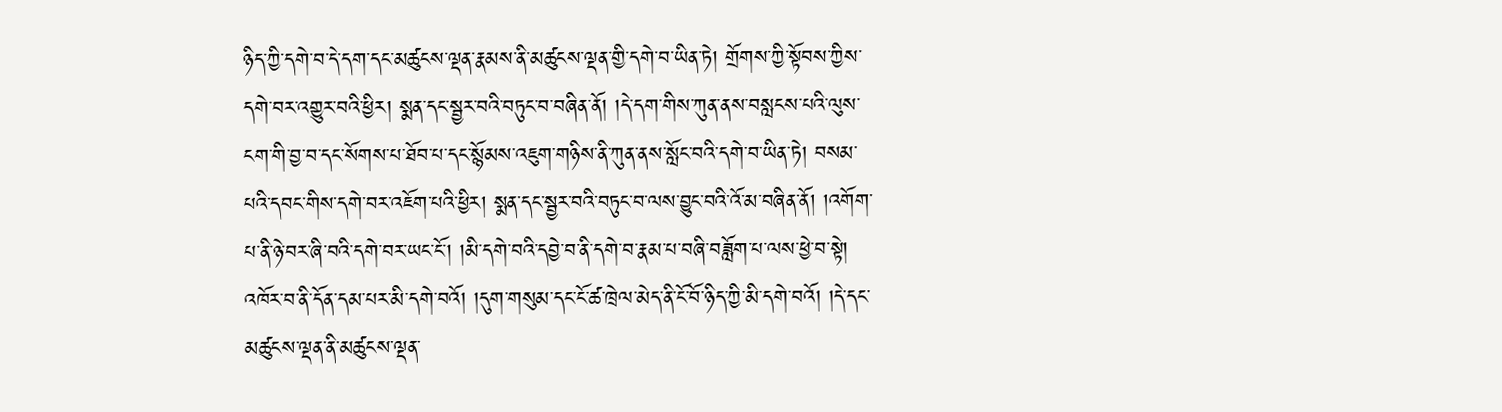ཉིད་ཀྱི་དགེ་བ་དེ་དག་དང་མཚུངས་ལྡན་རྣམས་ནི་མཚུངས་ལྡན་གྱི་དགེ་བ་ཡིན་ཏེ། གྲོགས་ཀྱི་སྟོབས་ཀྱིས་དགེ་བར་འགྱུར་བའི་ཕྱིར། སྨན་དང་སྦྱར་བའི་བཏུང་བ་བཞིན་ནོ། །དེ་དག་གིས་ཀུན་ནས་བསླངས་པའི་ལུས་ངག་གི་བྱ་བ་དང་སོགས་པ་ཐོབ་པ་དང་སྙོམས་འཇུག་གཉིས་ནི་ཀུན་ནས་སློང་བའི་དགེ་བ་ཡིན་ཏེ། བསམ་པའི་དབང་གིས་དགེ་བར་འཇོག་པའི་ཕྱིར། སྨན་དང་སྦྱར་བའི་བཏུང་བ་ལས་བྱུང་བའི་འོ་མ་བཞིན་ནོ། །འགོག་པ་ནི་ཉེ་བར་ཞི་བའི་དགེ་བར་ཡང་ངོ་། །མི་དགེ་བའི་དབྱེ་བ་ནི་དགེ་བ་རྣམ་པ་བཞི་བཟློག་པ་ལས་ཕྱེ་བ་སྟེ། འཁོར་བ་ནི་དོན་དམ་པར་མི་དགེ་བའོ། །དུག་གསུམ་དང་ངོ་ཚ་ཁྲེལ་མེད་ནི་ངོ་བོ་ཉིད་ཀྱི་མི་དགེ་བའོ། །དེ་དང་མཚུངས་ལྡན་ནི་མཚུངས་ལྡན་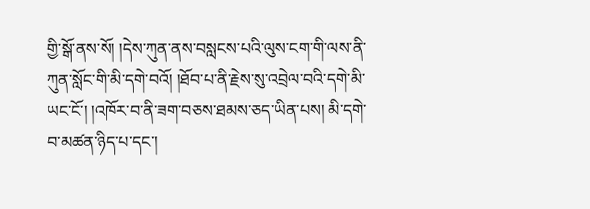གྱི་སྒོ་ནས་སོ། །དེས་ཀུན་ནས་བསླངས་པའི་ལུས་ངག་གི་ལས་ནི་ཀུན་སློང་གི་མི་དགེ་བའོ། །ཐོབ་པ་ནི་རྗེས་སུ་འབྲེལ་བའི་དགེ་མི་ཡང་ངོ་། །འཁོར་བ་ནི་ཟག་བཅས་ཐམས་ཅད་ཡིན་པས། མི་དགེ་བ་མཚན་ཉིད་པ་དང་།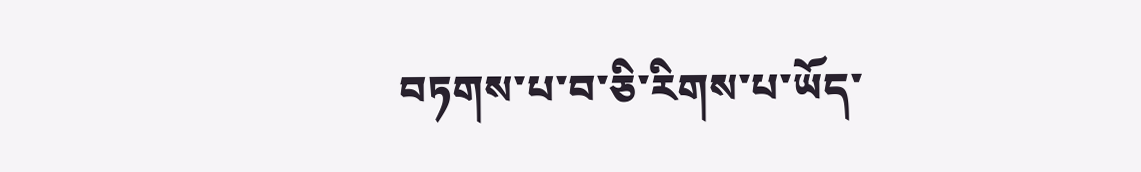བཏགས་པ་བ་ཅི་རིགས་པ་ཡོད་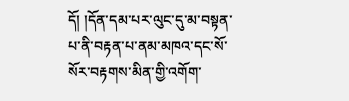དོ། །དོན་དམ་པར་ལུང་དུ་མ་བསྟན་པ་ནི་བརྟན་པ་ནམ་མཁའ་དང་སོ་སོར་བརྟགས་མིན་གྱི་འགོག་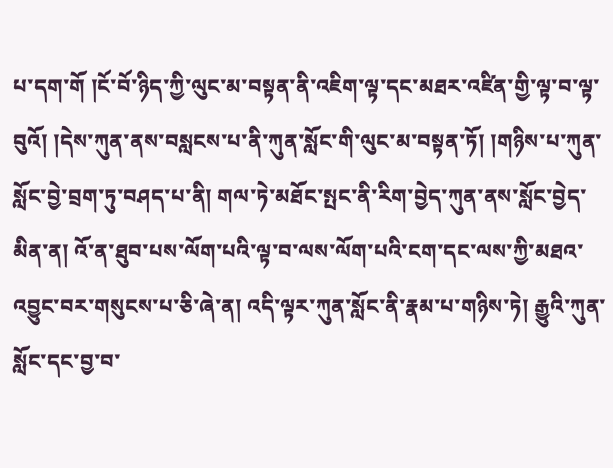པ་དག་གོ །ངོ་བོ་ཉིད་ཀྱི་ལུང་མ་བསྟན་ནི་འཇིག་ལྟ་དང་མཐར་འཛིན་གྱི་ལྟ་བ་ལྟ་བུའོ། །དེས་ཀུན་ནས་བསླངས་པ་ནི་ཀུན་སློང་གི་ལུང་མ་བསྟན་ཏོ། །གཉིས་པ་ཀུན་སློང་བྱེ་བྲག་ཏུ་བཤད་པ་ནི། གལ་ཏེ་མཐོང་སྤང་ནི་རིག་བྱེད་ཀུན་ནས་སློང་བྱེད་མིན་ན། འོ་ན་ཐུབ་པས་ལོག་པའི་ལྟ་བ་ལས་ལོག་པའི་ངག་དང་ལས་ཀྱི་མཐའ་འབྱུང་བར་གསུངས་པ་ཅི་ཞེ་ན། འདི་ལྟར་ཀུན་སློང་ནི་རྣམ་པ་གཉིས་ཏེ། རྒྱུའི་ཀུན་སློང་དང་བྱ་བ་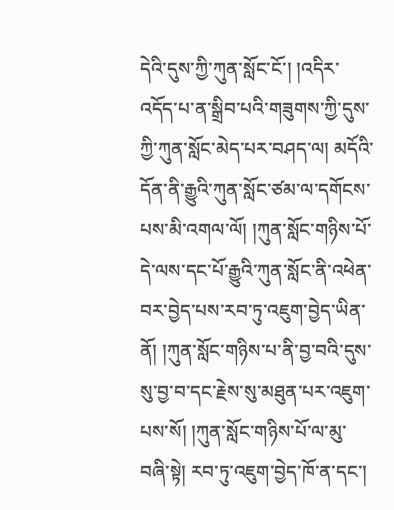དེའི་དུས་ཀྱི་ཀུན་སློང་ངོ་། །འདིར་འདོད་པ་ན་སྒྲིབ་པའི་གཟུགས་ཀྱི་དུས་ཀྱི་ཀུན་སློང་མེད་པར་བཤད་ལ། མདོའི་དོན་ནི་རྒྱུའི་ཀུན་སློང་ཙམ་ལ་དགོངས་པས་མི་འགལ་ལོ། །ཀུན་སློང་གཉིས་པོ་དེ་ལས་དང་པོ་རྒྱུའི་ཀུན་སློང་ནི་འཕེན་བར་བྱེད་པས་རབ་ཏུ་འཇུག་བྱེད་ཡིན་ནོ། །ཀུན་སློང་གཉིས་པ་ནི་བྱ་བའི་དུས་སུ་བྱ་བ་དང་རྗེས་སུ་མཐུན་པར་འཇུག་པས་སོ། །ཀུན་སློང་གཉིས་པོ་ལ་མུ་བཞི་སྟེ། རབ་ཏུ་འཇུག་བྱེད་ཁོ་ན་དང་།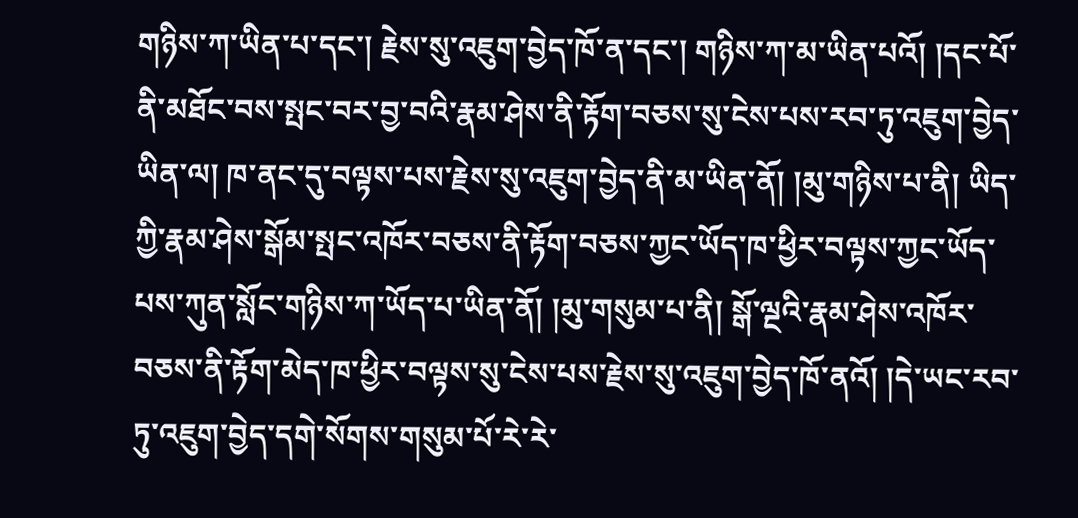གཉིས་ཀ་ཡིན་པ་དང་། རྗེས་སུ་འཇུག་བྱེད་ཁོ་ན་དང་། གཉིས་ཀ་མ་ཡིན་པའོ། །དང་པོ་ནི་མཐོང་བས་སྤང་བར་བྱ་བའི་རྣམ་ཤེས་ནི་རྟོག་བཅས་སུ་ངེས་པས་རབ་ཏུ་འཇུག་བྱེད་ཡིན་ལ། ཁ་ནང་དུ་བལྟས་པས་རྗེས་སུ་འཇུག་བྱེད་ནི་མ་ཡིན་ནོ། །མུ་གཉིས་པ་ནི། ཡིད་ཀྱི་རྣམ་ཤེས་སྒོམ་སྤང་འཁོར་བཅས་ནི་རྟོག་བཅས་ཀྱང་ཡོད་ཁ་ཕྱིར་བལྟས་ཀྱང་ཡོད་པས་ཀུན་སློང་གཉིས་ཀ་ཡོད་པ་ཡིན་ནོ། །མུ་གསུམ་པ་ནི། སྒོ་ལྔའི་རྣམ་ཤེས་འཁོར་བཅས་ནི་རྟོག་མེད་ཁ་ཕྱིར་བལྟས་སུ་ངེས་པས་རྗེས་སུ་འཇུག་བྱེད་ཁོ་ནའོ། །དེ་ཡང་རབ་ཏུ་འཇུག་བྱེད་དགེ་སོགས་གསུམ་པོ་རེ་རེ་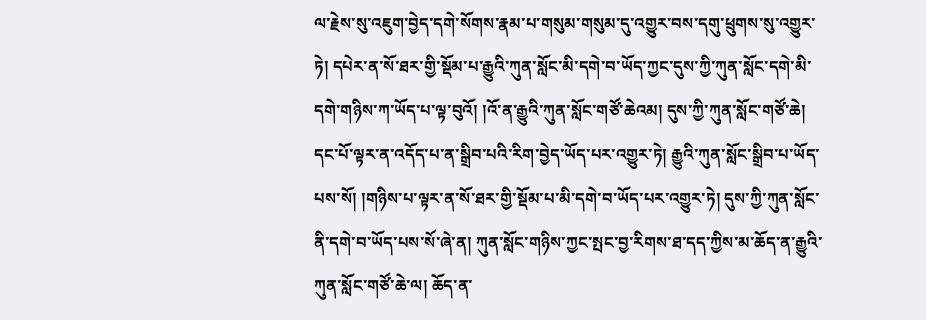ལ་རྗེས་སུ་འཇུག་བྱེད་དགེ་སོགས་རྣམ་པ་གསུམ་གསུམ་དུ་འགྱུར་བས་དགུ་ཕྲུགས་སུ་འགྱུར་ཏེ། དཔེར་ན་སོ་ཐར་གྱི་སྡོམ་པ་རྒྱུའི་ཀུན་སློང་མི་དགེ་བ་ཡོད་ཀྱང་དུས་ཀྱི་ཀུན་སློང་དགེ་མི་དགེ་གཉིས་ཀ་ཡོད་པ་ལྟ་བུའོ། །འོ་ན་རྒྱུའི་ཀུན་སློང་གཙོ་ཆེའམ། དུས་ཀྱི་ཀུན་སློང་གཙོ་ཆེ། དང་པོ་ལྟར་ན་འདོད་པ་ན་སྒྲིབ་པའི་རིག་བྱེད་ཡོད་པར་འགྱུར་ཏེ། རྒྱུའི་ཀུན་སློང་སྒྲིབ་པ་ཡོད་པས་སོ། །གཉིས་པ་ལྟར་ན་སོ་ཐར་གྱི་སྡོམ་པ་མི་དགེ་བ་ཡོད་པར་འགྱུར་ཏེ། དུས་ཀྱི་ཀུན་སློང་ནི་དགེ་བ་ཡོད་པས་སོ་ཞེ་ན། ཀུན་སློང་གཉིས་ཀྱང་སྤང་བྱ་རིགས་ཐ་དད་ཀྱིས་མ་ཆོད་ན་རྒྱུའི་ཀུན་སློང་གཙོ་ཆེ་ལ། ཆོད་ན་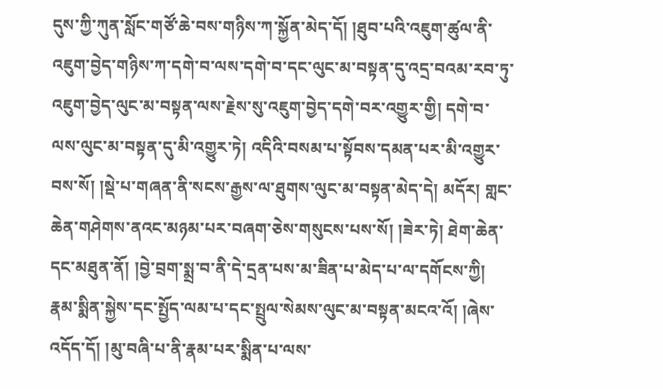དུས་ཀྱི་ཀུན་སློང་གཙོ་ཆེ་བས་གཉིས་ཀ་སྐྱོན་མེད་དོ། །ཐུབ་པའི་འཇུག་ཚུལ་ནི་འཇུག་བྱེད་གཉིས་ཀ་དགེ་བ་ལས་དགེ་བ་དང་ལུང་མ་བསྟན་དུ་འདྲ་བའམ་རབ་ཏུ་འཇུག་བྱེད་ལུང་མ་བསྟན་ལས་རྗེས་སུ་འཇུག་བྱེད་དགེ་བར་འགྱུར་གྱི། དགེ་བ་ལས་ལུང་མ་བསྟན་དུ་མི་འགྱུར་ཏེ། འདིའི་བསམ་པ་སྟོབས་དམན་པར་མི་འགྱུར་བས་སོ། །སྡེ་པ་གཞན་ནི་སངས་རྒྱས་ལ་ཐུགས་ལུང་མ་བསྟན་མེད་དེ། མདོར། གླང་ཆེན་གཤེགས་ནའང་མཉམ་པར་བཞག་ཅེས་གསུངས་པས་སོ། །ཟེར་ཏེ། ཐེག་ཆེན་དང་མཐུན་ནོ། །བྱེ་བྲག་སྨྲ་བ་ནི་དེ་དྲན་པས་མ་ཟིན་པ་མེད་པ་ལ་དགོངས་ཀྱི། རྣམ་སྨིན་སྐྱེས་དང་སྤྱོད་ལམ་པ་དང་སྤྲུལ་སེམས་ལུང་མ་བསྟན་མངའ་འོ། །ཞེས་འདོད་དོ། །མུ་བཞི་པ་ནི་རྣམ་པར་སྨིན་པ་ལས་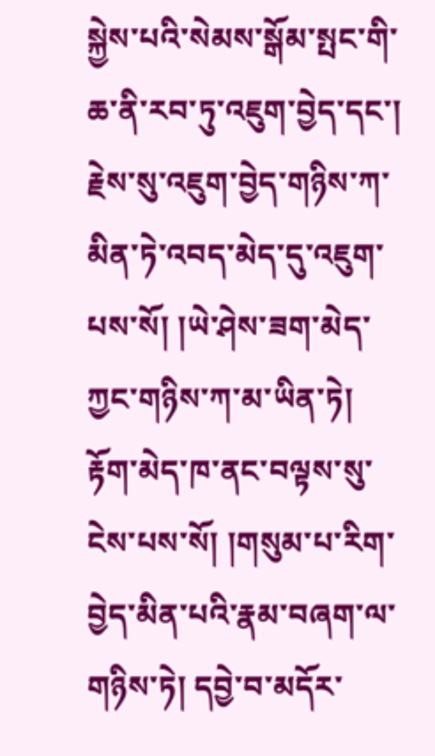སྐྱེས་པའི་སེམས་སྒོམ་སྤང་གི་ཆ་ནི་རབ་ཏུ་འཇུག་བྱེད་དང་། རྗེས་སུ་འཇུག་བྱེད་གཉིས་ཀ་མིན་ཏེ་འབད་མེད་དུ་འཇུག་པས་སོ། །ཡེ་ཤེས་ཟག་མེད་ཀྱང་གཉིས་ཀ་མ་ཡིན་ཏེ། རྟོག་མེད་ཁ་ནང་བལྟས་སུ་ངེས་པས་སོ། །གསུམ་པ་རིག་བྱེད་མིན་པའི་རྣམ་བཞག་ལ་གཉིས་ཏེ། དབྱེ་བ་མདོར་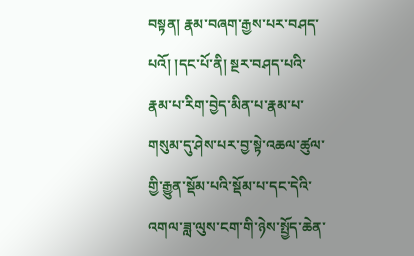བསྟན། རྣམ་བཞག་རྒྱས་པར་བཤད་པའོ། །དང་པོ་ནི། སྔར་བཤད་པའི་རྣམ་པ་རིག་བྱེད་མིན་པ་རྣམ་པ་གསུམ་དུ་ཤེས་པར་བྱ་སྟེ་འཆལ་ཚུལ་གྱི་རྒྱུན་སྡོམ་པའི་སྡོམ་པ་དང་དེའི་འགལ་ཟླ་ལུས་ངག་གི་ཉེས་སྤྱོད་ཆེན་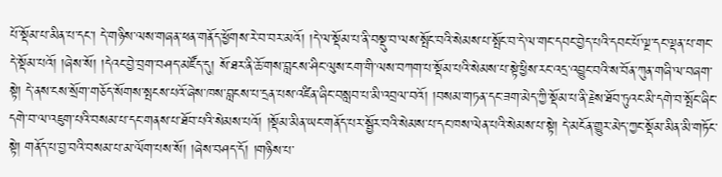པོ་སྡོམ་པ་མིན་པ་དང་། དེ་གཉིས་ལས་གཞན་ཕན་གནོད་ཕྱོགས་རེ་བ་བར་མའོ། །དེ་ལ་སྡོམ་པ་ནི་བསྡུ་བ་ལས་སྤོང་བའི་སེམས་པ་སྤོང་བ་དེ་ལ་གང་དབང་བྱེད་པའི་དབང་པོ་ལྔ་དང་ལྡན་པ་གང་དེ་སྡོམ་པའོ། །ཞེས་སོ། །དེའང་བྱེ་བྲག་བཤད་མཛོད་དུ། སོ་ཐར་ནི་ཆོ་གས་བླངས་ཤིང་ལུས་ངག་གི་ལས་བཀག་པ་སྡོམ་པའི་སེམས་པ་སྟེ་ཕྱིས་རང་འདྲ་འབྱུང་བའི་ས་བོན་ཀུན་གཞི་ལ་བཞག་སྟེ། དེ་ནས་ངས་སྲོག་གཅོད་སོགས་སྤངས་པའོ་ཞེས་ཁས་བླངས་པ་དྲན་པས་འཛིན་ཞིང་བསླབ་པ་མི་འབྲལ་བའོ། །བསམ་གཏན་དང་ཟག་མེད་ཀྱི་སྡོམ་པ་ནི་རྗེས་ཐོབ་ཏུའང་མི་དགེ་བ་སྤོང་ཞིང་དགེ་བ་ལ་འཇུག་པའི་བསམ་པ་དང་གནས་པ་ཐོབ་པའི་སེམས་པའོ། །སྡོམ་མིན་ཡང་གནོད་པར་སྦྱོར་བའི་སེམས་པ་དང་ཁས་ལེན་པའི་སེམས་པ་སྟེ། དེ་མངོན་གྱུར་མེད་ཀྱང་སྡོམ་མིན་མི་གཏོང་སྟེ། གནོད་པ་བྱ་བའི་བསམ་པ་མ་ལོག་པས་སོ། །ཞེས་བཤད་དོ། །གཉིས་པ་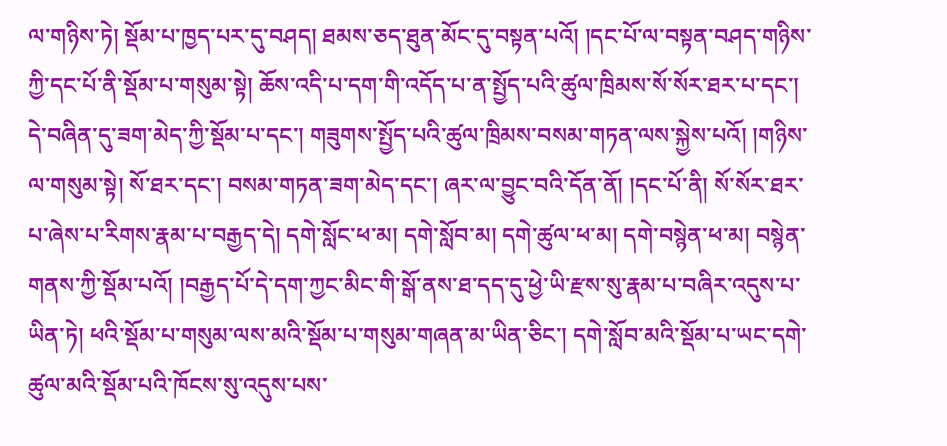ལ་གཉིས་ཏེ། སྡོམ་པ་ཁྱད་པར་དུ་བཤད། ཐམས་ཅད་ཐུན་མོང་དུ་བསྟན་པའོ། །དང་པོ་ལ་བསྟན་བཤད་གཉིས་ཀྱི་དང་པོ་ནི་སྡོམ་པ་གསུམ་སྟེ། ཆོས་འདི་པ་དག་གི་འདོད་པ་ན་སྤྱོད་པའི་ཚུལ་ཁྲིམས་སོ་སོར་ཐར་པ་དང་། དེ་བཞིན་དུ་ཟག་མེད་ཀྱི་སྡོམ་པ་དང་། གཟུགས་སྤྱོད་པའི་ཚུལ་ཁྲིམས་བསམ་གཏན་ལས་སྐྱེས་པའོ། །གཉིས་ལ་གསུམ་སྟེ། སོ་ཐར་དང་། བསམ་གཏན་ཟག་མེད་དང་། ཞར་ལ་བྱུང་བའི་དོན་ནོ། །དང་པོ་ནི། སོ་སོར་ཐར་པ་ཞེས་པ་རིགས་རྣམ་པ་བརྒྱད་དེ། དགེ་སློང་ཕ་མ། དགེ་སློབ་མ། དགེ་ཚུལ་ཕ་མ། དགེ་བསྙེན་ཕ་མ། བསྙེན་གནས་ཀྱི་སྡོམ་པའོ། །བརྒྱད་པོ་དེ་དག་ཀྱང་མིང་གི་སྒོ་ནས་ཐ་དད་དུ་ཕྱེ་ཡི་རྫས་སུ་རྣམ་པ་བཞིར་འདུས་པ་ཡིན་ཏེ། ཕའི་སྡོམ་པ་གསུམ་ལས་མའི་སྡོམ་པ་གསུམ་གཞན་མ་ཡིན་ཅིང་། དགེ་སློབ་མའི་སྡོམ་པ་ཡང་དགེ་ཚུལ་མའི་སྡོམ་པའི་ཁོངས་སུ་འདུས་པས་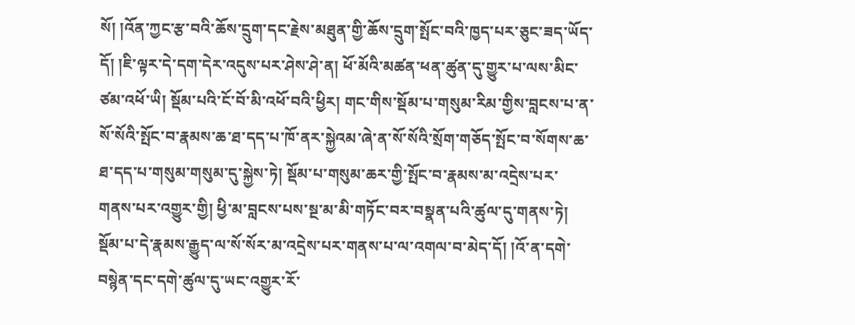སོ། །འོན་ཀྱང་རྩ་བའི་ཆོས་དྲུག་དང་རྗེས་མཐུན་གྱི་ཆོས་དྲུག་སྤོང་བའི་ཁྱད་པར་ཅུང་ཟད་ཡོད་དོ། །ཇི་ལྟར་དེ་དག་དེར་འདུས་པར་ཤེས་ཤེ་ན། ཕོ་མོའི་མཚན་ཕན་ཚུན་དུ་གྱུར་པ་ལས་མིང་ཙམ་འཕོ་ཡི། སྡོམ་པའི་ངོ་བོ་མི་འཕོ་བའི་ཕྱིར། གང་གིས་སྡོམ་པ་གསུམ་རིམ་གྱིས་བླངས་པ་ན་སོ་སོའི་སྤོང་བ་རྣམས་ཆ་ཐ་དད་པ་ཁོ་ནར་སྐྱེའམ་ཞེ་ན་སོ་སོའི་སྲོག་གཅོད་སྤོང་བ་སོགས་ཆ་ཐ་དད་པ་གསུམ་གསུམ་དུ་སྐྱེས་ཏེ། སྡོམ་པ་གསུམ་ཆར་གྱི་སྤོང་བ་རྣམས་མ་འདྲེས་པར་གནས་པར་འགྱུར་གྱི། ཕྱི་མ་བླངས་པས་སྔ་མ་མི་གཏོང་བར་བསྣན་པའི་ཚུལ་དུ་གནས་ཏེ། སྡོམ་པ་དེ་རྣམས་རྒྱུད་ལ་སོ་སོར་མ་འདྲེས་པར་གནས་པ་ལ་འགལ་བ་མེད་དོ། །འོ་ན་དགེ་བསྙེན་དང་དགེ་ཚུལ་དུ་ཡང་འགྱུར་རོ་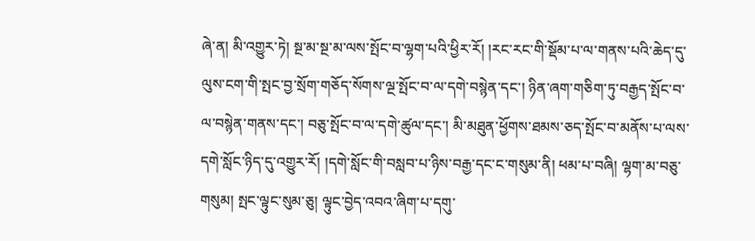ཞེ་ན། མི་འགྱུར་ཏེ། སྔ་མ་སྔ་མ་ལས་སྤོང་བ་ལྷག་པའི་ཕྱིར་རོ། །རང་རང་གི་སྡོམ་པ་ལ་གནས་པའི་ཆེད་དུ་ལུས་ངག་གི་སྤང་བྱ་སྲོག་གཅོད་སོགས་ལྔ་སྤོང་བ་ལ་དགེ་བསྙེན་དང་། ཉིན་ཞག་གཅིག་ཏུ་བརྒྱད་སྤོང་བ་ལ་བསྙེན་གནས་དང་། བཅུ་སྤོང་བ་ལ་དགེ་ཚུལ་དང་། མི་མཐུན་ཕྱོགས་ཐམས་ཅད་སྤོང་བ་མནོས་པ་ལས་དགེ་སློང་ཉིད་དུ་འགྱུར་རོ། །དགེ་སློང་གི་བསླབ་པ་ཉིས་བརྒྱ་དང་ང་གསུམ་ནི། ཕམ་པ་བཞི། ལྷག་མ་བཅུ་གསུམ། སྤང་ལྟུང་སུམ་ཅུ། ལྟུང་བྱེད་འབའ་ཞིག་པ་དགུ་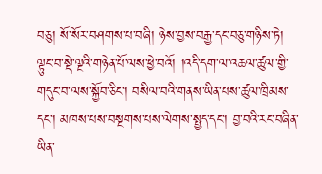བཅུ། སོ་སོར་བཤགས་པ་བཞི། ཉེས་བྱས་བརྒྱ་དང་བཅུ་གཉིས་ཏེ། ལྟུང་བ་སྡེ་ལྔའི་གཉེན་པོ་ལས་ཕྱེ་བའོ། །འདི་དག་ལ་འཆལ་ཚུལ་གྱི་གདུང་བ་ལས་སྐྱོབ་ཅིང་། བསིལ་བའི་གནས་ཡིན་པས་ཚུལ་ཁྲིམས་དང་། མཁས་པས་བསྔགས་པས་ལེགས་སྤྱད་དང་། བྱ་བའི་རང་བཞིན་ཡིན་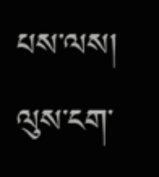པས་ལས། ལུས་ངག་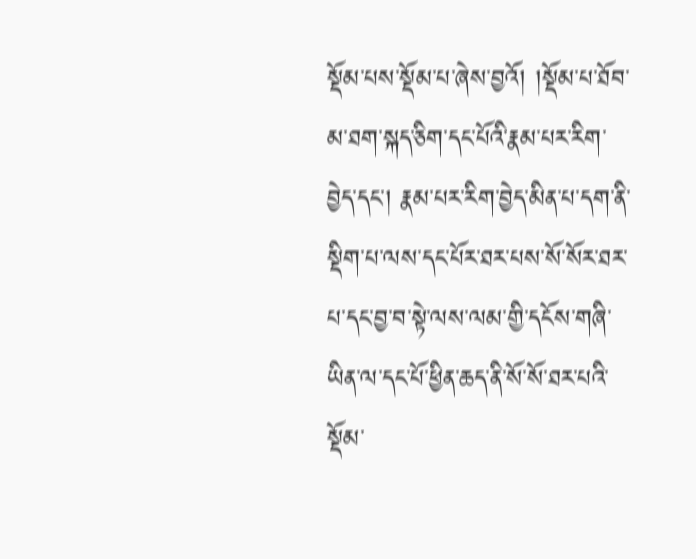སྡོམ་པས་སྡོམ་པ་ཞེས་བྱའོ། །སྡོམ་པ་ཐོབ་མ་ཐག་སྐད་ཅིག་དང་པོའི་རྣམ་པར་རིག་བྱེད་དང་། རྣམ་པར་རིག་བྱེད་མིན་པ་དག་ནི་སྡིག་པ་ལས་དང་པོར་ཐར་པས་སོ་སོར་ཐར་པ་དང་བྱ་བ་སྟེ་ལས་ལམ་གྱི་དངོས་གཞི་ཡིན་ལ་དང་པོ་ཕྱིན་ཆད་ནི་སོ་སོ་ཐར་པའི་སྡོམ་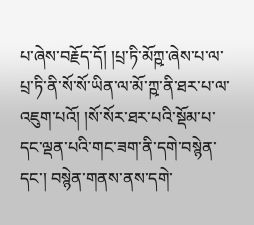པ་ཞེས་བརྗོད་དོ། །པྲ་ཏི་མོཀྵ་ཞེས་པ་ལ་པྲ་ཏི་ནི་སོ་སོ་ཡིན་ལ་མོ་ཀྵ་ནི་ཐར་པ་ལ་འཇུག་པའོ། །སོ་སོར་ཐར་པའི་སྡོམ་པ་དང་ལྡན་པའི་གང་ཟག་ནི་དགེ་བསྙེན་དང་། བསྙེན་གནས་ནས་དགེ་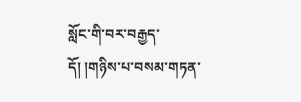སློང་གི་བར་བརྒྱད་དོ། །གཉིས་པ་བསམ་གཏན་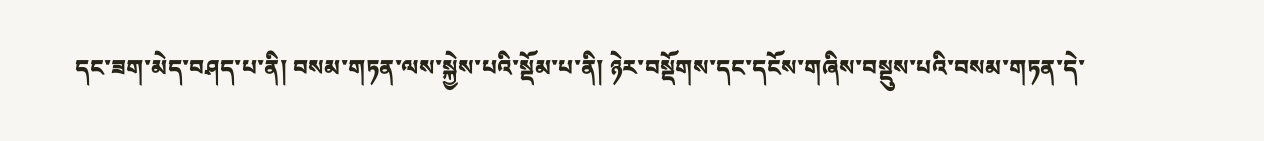དང་ཟག་མེད་བཤད་པ་ནི། བསམ་གཏན་ལས་སྐྱེས་པའི་སྡོམ་པ་ནི། ཉེར་བསྡོགས་དང་དངོས་གཞིས་བསྡུས་པའི་བསམ་གཏན་དེ་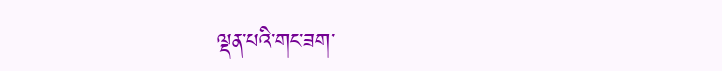ལྡན་པའི་གང་ཟག་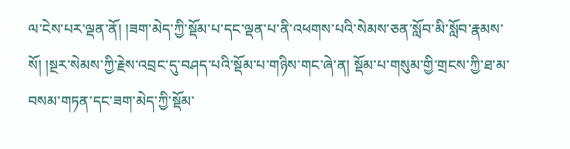ལ་ངེས་པར་ལྡན་ནོ། །ཟག་མེད་ཀྱི་སྡོམ་པ་དང་ལྡན་པ་ནི་འཕགས་པའི་སེམས་ཅན་སློབ་མི་སློབ་རྣམས་སོ། །སྔར་སེམས་ཀྱི་རྗེས་འབྲང་དུ་བཤད་པའི་སྡོམ་པ་གཉིས་གང་ཞེ་ན། སྡོམ་པ་གསུམ་གྱི་གྲངས་ཀྱི་ཐ་མ་བསམ་གཏན་དང་ཟག་མེད་ཀྱི་སྡོམ་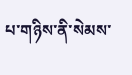པ་གཉིས་ནི་སེམས་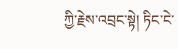ཀྱི་རྗེས་འབྲང་སྟེ། ཏིང་ངེ་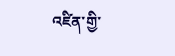འཛིན་གྱི་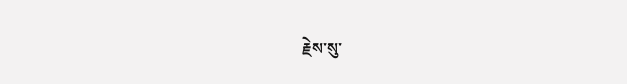རྗེས་སུ་